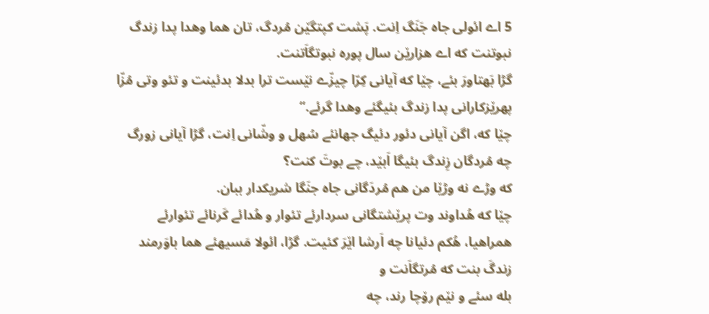5 اے ائولی جاه جَنَگ اِنت. پَشت کپتگێن مُردگ، تان هما وهدا پدا زندگ نبوتنت که اے هزارێن سال پوره نبوتگاَتنت.
گڑا بَهتاورَ بئے، چێا که آیانی کِرّا چیزّے نێست ترا بدلا بدئینت و تئو وتی مُزّا پهرێزکارانی پدا زندگ بئیگئے وهدا گرئے.“
چێا که، اگن آیانی دئور دئیگ جهانئے سُهل و وشّانی اِنت، گڑا آیانی زورگ چه مُردگان زِندگ بئیگا اَبێد، چے بوتَ کنت؟
که وڑے نه وڑێا من هم مُردَگانی جاه جنَگا شریکدار ببان.
چێا که هُداوند وت پرێشتگانی سردارئے تئوار و هُدائے کَرنائے تئوارئے همراهیا، هُکم دئیانا چه اَرشا اێرَ کئیت. گڑا، ائولا مَسیهئے هما باوَرمند زندگَ بنت که مُرتگاَنت و
بله سئے و نێم رۆچا رند، چه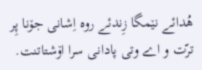هُدائے نێمگا زِندئے روه اِشانی جۆنا پِر ترّت و اے وتی پادانی سرا اۆشتاتنت.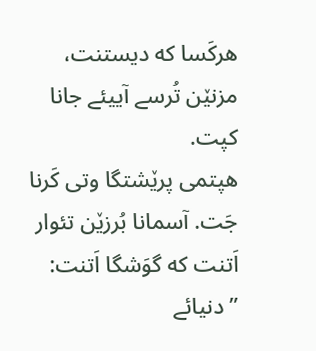هرکَسا که دیستنت، مزنێن تُرسے آییئے جانا کپت.
هپتمی پرێشتگا وتی کَرنا جَت. آسمانا بُرزێن تئوار اَتنت که گوَشگا اَتنت: ”دنیائے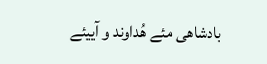بادشاهی مئے هُداوند و آییئے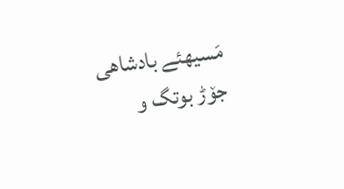مَسیهئے بادشاهی جۆڑ بوتگ و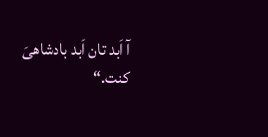آ اَبد تان اَبد بادشاهیَ کنت.“